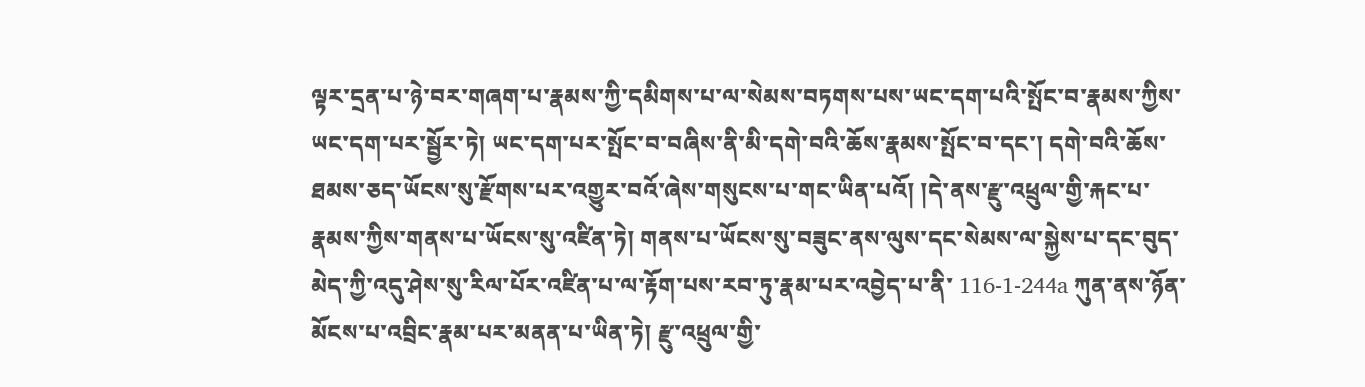ལྟར་དྲན་པ་ཉེ་བར་གཞག་པ་རྣམས་ཀྱི་དམིགས་པ་ལ་སེམས་བཏགས་པས་ཡང་དག་པའི་སྤོང་བ་རྣམས་ཀྱིས་ཡང་དག་པར་སྦྱོར་ཏེ། ཡང་དག་པར་སྤོང་བ་བཞིས་ནི་མི་དགེ་བའི་ཆོས་རྣམས་སྤོང་བ་དང་། དགེ་བའི་ཆོས་ ཐམས་ཅད་ཡོངས་སུ་རྫོགས་པར་འགྱུར་བའོ་ཞེས་གསུངས་པ་གང་ཡིན་པའོ། །དེ་ནས་རྫུ་འཕྲུལ་གྱི་རྐང་པ་རྣམས་ཀྱིས་གནས་པ་ཡོངས་སུ་འཛིན་ཏེ། གནས་པ་ཡོངས་སུ་བཟུང་ནས་ལུས་དང་སེམས་ལ་སྐྱེས་པ་དང་བུད་མེད་ཀྱི་འདུ་ཤེས་སུ་རིལ་པོར་འཛིན་པ་ལ་རྟོག་པས་རབ་ཏུ་རྣམ་པར་འབྱེད་པ་ནི་ 116-1-244a ཀུན་ནས་ཉོན་མོངས་པ་འབྲིང་རྣམ་པར་མནན་པ་ཡིན་ཏེ། རྫུ་འཕྲུལ་གྱི་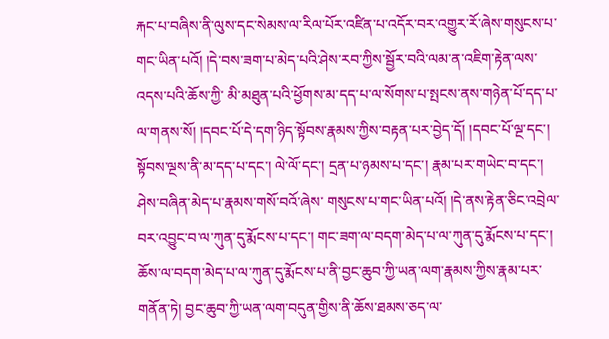རྐང་པ་བཞིས་ནི་ལུས་དང་སེམས་ལ་རིལ་པོར་འཛིན་པ་འདོར་བར་འགྱུར་རོ་ཞེས་གསུངས་པ་གང་ཡིན་པའོ། །དེ་བས་ཟག་པ་མེད་པའི་ཤེས་རབ་ཀྱིས་སྦྱོར་བའི་ལམ་ན་འཇིག་རྟེན་ལས་འདས་པའི་ཆོས་ཀྱི་ མི་མཐུན་པའི་ཕྱོགས་མ་དད་པ་ལ་སོགས་པ་སྤངས་ནས་གཉེན་པོ་དད་པ་ལ་གནས་སོ། །དབང་པོ་དེ་དག་ཉིད་སྟོབས་རྣམས་ཀྱིས་བརྟན་པར་བྱེད་དོ། །དབང་པོ་ལྔ་དང་། སྟོབས་ལྔས་ནི་མ་དད་པ་དང་། ལེ་ལོ་དང་། དྲན་པ་ཉམས་པ་དང་། རྣམ་པར་གཡེང་བ་དང་། ཤེས་བཞིན་མེད་པ་རྣམས་གསོ་བའོ་ཞེས་ གསུངས་པ་གང་ཡིན་པའོ། །དེ་ནས་རྟེན་ཅིང་འབྲེལ་བར་འབྱུང་བ་ལ་ཀུན་དུ་རྨོངས་པ་དང་། གང་ཟག་ལ་བདག་མེད་པ་ལ་ཀུན་དུ་རྨོངས་པ་དང་། ཆོས་ལ་བདག་མེད་པ་ལ་ཀུན་དུ་རྨོངས་པ་ནི་བྱང་ཆུབ་ཀྱི་ཡན་ལག་རྣམས་ཀྱིས་རྣམ་པར་གནོན་ཏེ། བྱང་ཆུབ་ཀྱི་ཡན་ལག་བདུན་གྱིས་ནི་ཆོས་ཐམས་ཅད་ལ་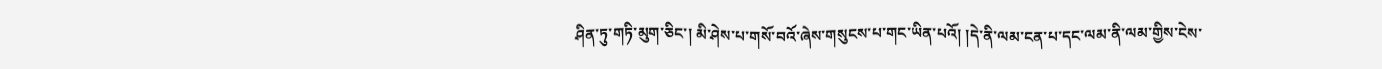ཤིན་ཏུ་གཏི་མུག་ཅིང་། མི་ཤེས་པ་གསོ་བའོ་ཞེས་གསུངས་པ་གང་ཡིན་པའོ། །དེ་ནི་ལམ་ངན་པ་དང་ལམ་ནི་ལམ་གྱིས་ངེས་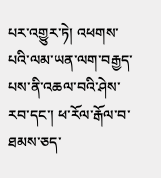པར་འགྱུར་ཏེ། འཕགས་པའི་ལམ་ཡན་ལག་བརྒྱད་པས་ནི་འཆལ་བའི་ཤེས་རབ་དང་། ཕ་རོལ་རྒོལ་བ་ཐམས་ཅད་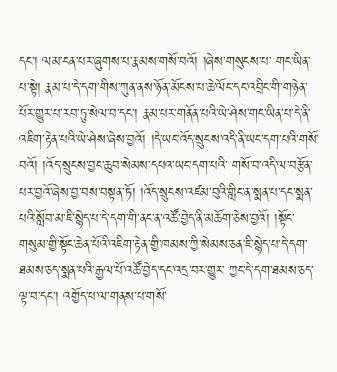དང་། ལམ་ངན་པར་ཞུགས་པ་རྣམས་གསོ་བའོ། །ཞེས་གསུངས་པ་ གང་ཡིན་པ་སྟེ། རྣམ་པ་དེ་དག་གིས་ཀུན་ནས་ཉོན་མོངས་པ་ཆེ་ལོང་དང་འབྲིང་གི་གཉེན་པོར་གྱུར་པ་རབ་ཏུ་སེལ་བ་དང་། རྣམ་པར་གནོན་པའི་ཡེ་ཤེས་གང་ཡིན་པ་དེ་ནི་འཇིག་རྟེན་པའི་ཡེ་ཤེས་ཞེས་བྱའོ། །དེ་ཡང་འོད་སྲུངས་འདི་ནི་ཡང་དག་པའི་གསོ་བའོ། །འོད་སྲུངས་བྱང་ཆུབ་སེམས་དཔའ་ཡང་དག་པའི་ གསོ་བ་འདི་ལ་བརྩོན་པར་བྱའོ་ཞེས་བྱ་བས་བསྟན་ཏོ། །འོད་སྲུངས་འཛམ་བུའི་གླིང་ན་སྨན་པ་དང་སྨན་པའི་སློབ་མ་ཇི་སྙེད་པ་དེ་དག་གི་ནང་ན་འཚོ་བྱེད་ནི་མཆོག་ཅེས་བྱའོ། །སྟོང་གསུམ་གྱི་སྟོང་ཆེན་པོའི་འཇིག་རྟེན་གྱི་ཁམས་ཀྱི་སེམས་ཅན་ཇི་སྙེད་པ་དེ་དག་ཐམས་ཅད་སྨན་པའི་རྒྱལ་པོ་འཚོ་བྱེད་དང་འདྲ་བར་གྱུར་ ཀྱང་དེ་དག་ཐམས་ཅད་ལྟ་བ་དང་། འགྱོད་པ་ལ་གནས་པ་གསོ་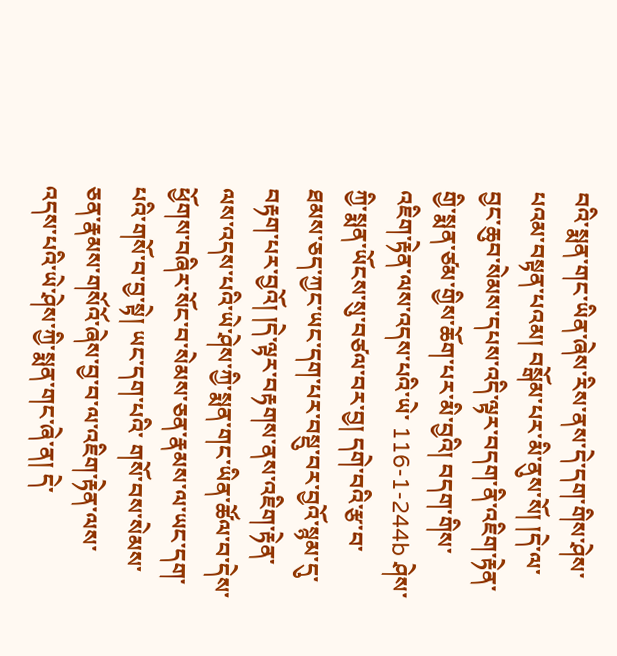བའི་སྨན་གང་ཡིན་ཞེས་རིས་ནས་དེ་དག་གིས་ཤེས་པའམ་བསྟན་པའམ། བསྒོམ་པར་མི་ནུས་སོ། །དེ་ལ་བྱང་ཆུབ་སེམས་དཔས་འདི་ལྟར་བདག་ནི་འཇིག་རྟེན་གྱི་སྨན་ཙམ་གྱིས་ཆོག་པར་མི་བྱའི། བདག་གིས་འཇིག་རྟེན་ལས་འདས་པའི་ཡེ་ 116-1-244b ཤེས་ཀྱི་སྨན་ཡོངས་སུ་བཙལ་བར་བྱ། དགེ་བའི་རྩ་བ་ཐམས་ཅད་ཀྱང་ཡང་དག་པར་བསྡུ་བར་བྱའོ་སྙམ་དུ་བརྟག་པར་བྱའོ། །དེ་ལྟར་བརྟགས་ནས་འཇིག་རྟེན་ལས་འདས་པའི་ཡེ་ཤེས་ཀྱི་སྨན་གང་ཡིན་ཚོལ་བ་དེས་ཕྱོགས་བཞིར་སོང་བ་སེམས་ཅན་རྣམས་ལ་ཡང་དག་པའི་གསོ་བ་བྱ་སྟེ། ཡང་དག་པའི་ གསོ་བས་སེམས་ཅན་རྣམས་གསོའོ་ཞེས་བྱ་བ་ལ་འཇིག་རྟེན་ལས་འདས་པའི་ཡེ་ཤེས་ཀྱི་སྨན་གང་ཞེ་ན། དེ་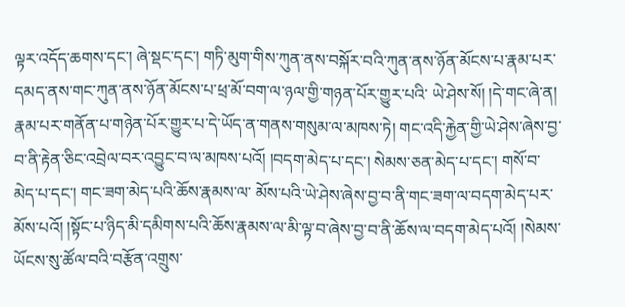ལྟར་འདོད་ཆགས་དང་། ཞེ་སྡང་དང་། གཏི་མུག་གིས་ཀུན་ནས་བསྐོར་བའི་ཀུན་ནས་ཉོན་མོངས་པ་རྣམ་པར་དམད་ནས་གང་ཀུན་ནས་ཉོན་མོངས་པ་ཕྲ་མོ་བག་ལ་ཉལ་གྱི་གཉན་པོར་གྱུར་པའི་ ཡེ་ཤེས་སོ། །དེ་གང་ཞེ་ན། རྣམ་པར་གནོན་པ་གཉེན་པོར་གྱུར་པ་དེ་ཡོད་ན་གནས་གསུམ་ལ་མཁས་ཏེ། གང་འདི་རྐྱེན་གྱི་ཡེ་ཤེས་ཞེས་བྱ་བ་ནི་རྟེན་ཅིང་འབྲེལ་བར་འབྱུང་བ་ལ་མཁས་པའོ། །བདག་མེད་པ་དང་། སེམས་ཅན་མེད་པ་དང་། གསོ་བ་མེད་པ་དང་། གང་ཟག་མེད་པའི་ཆོས་རྣམས་ལ་ མོས་པའི་ཡེ་ཤེས་ཞེས་བྱ་བ་ནི་གང་ཟག་ལ་བདག་མེད་པར་མོས་པའོ། །སྟོང་པ་ཉིད་མི་དམིགས་པའི་ཆོས་རྣམས་ལ་མི་ལྟ་བ་ཞེས་བྱ་བ་ནི་ཆོས་ལ་བདག་མེད་པའོ། །སེམས་ཡོངས་སུ་ཚོལ་བའི་བརྩོན་འགྲུས་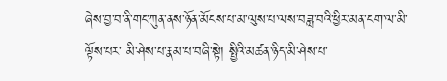ཞེས་བྱ་བ་ནི་གང་ཀུན་ནས་ཉོན་མོངས་པ་མ་ལུས་པ་ལས་བཟླ་བའི་ཕྱིར་མན་ངག་ལ་མི་ལྟོས་པར་ མི་ཤེས་པ་རྣམ་པ་བཞི་སྟེ། སྤྱིའི་མཚན་ཉིད་མི་ཤེས་པ་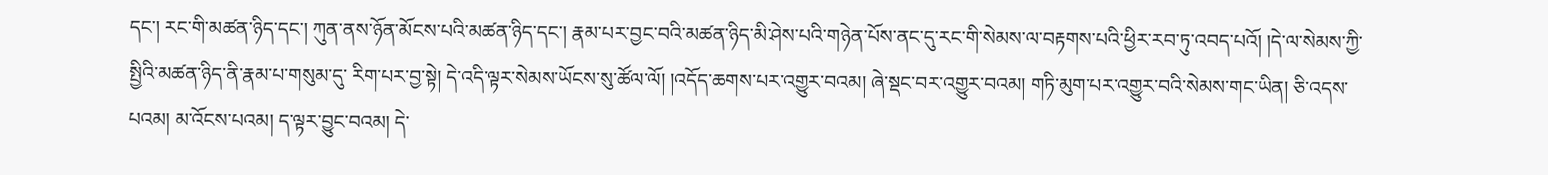དང་། རང་གི་མཚན་ཉིད་དང་། ཀུན་ནས་ཉོན་མོངས་པའི་མཚན་ཉིད་དང་། རྣམ་པར་བྱང་བའི་མཚན་ཉིད་མི་ཤེས་པའི་གཉེན་པོས་ནང་དུ་རང་གི་སེམས་ལ་བརྟགས་པའི་ཕྱིར་རབ་ཏུ་འབད་པའོ། །དེ་ལ་སེམས་ཀྱི་སྤྱིའི་མཚན་ཉིད་ནི་རྣམ་པ་གསུམ་དུ་ རིག་པར་བྱ་སྟེ། དེ་འདི་ལྟར་སེམས་ཡོངས་སུ་ཚོལ་ལོ། །འདོད་ཆགས་པར་འགྱུར་བའམ། ཞེ་སྡང་བར་འགྱུར་བའམ། གཏི་མུག་པར་འགྱུར་བའི་སེམས་གང་ཡིན། ཅི་འདས་པའམ། མ་འོངས་པའམ། ད་ལྟར་བྱུང་བའམ། དེ་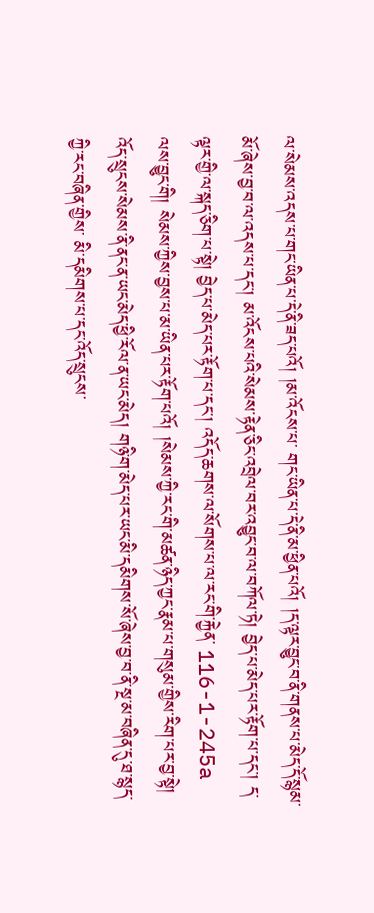ལ་སེམས་འདས་པ་གང་ཡིན་པ་དེ་ནི་ཟད་པའོ། །མ་འོངས་པ་ གང་ཡིན་པ་དེ་ནི་མ་ཕྱིན་པའོ། །ད་ལྟར་བྱུང་བ་ནི་གནས་པ་མེད་དོ་སྙམ་མོ་ཞེས་བྱ་བ་ལ་འདས་པ་དང་། མ་འོངས་པའི་སེམས་རྟེན་ཅིང་འབྲེལ་བར་འབྱུང་བ་ལ་བཀོལ་ཏེ། བྱེད་པ་མེད་པར་རྟོག་པ་དང་། ད་ལྟར་གྱི་ལ་སྐད་ཅིག་པ་སྟེ། བྱེད་པ་མེད་པར་རྟོག་པ་དང་། འདོད་ཆགས་ལ་སོགས་པ་ལ་རང་གི་རྐྱེན་ 116-1-245a ལས་བྱུང་གི། སེམས་ཀྱིས་བྱས་པ་མ་ཡིན་པར་རྟོག་པའོ། །སེམས་ཀྱི་རང་གི་མཚན་ཉིད་ཀྱང་རྣམ་པ་གསུམ་གྱིས་རིག་པར་བྱ་སྟེ། འོད་སྲུངས་སེམས་ནི་ནང་ན་ཡང་མེད་ཕྱི་རོལ་ན་ཡང་མེད། གཉི་ག་མེད་པར་ཡང་མི་དམིགས་སོ་ཞེས་བྱ་བ་ནི་སྔ་མ་བཞིན་དུ་ཐ་སྙད་ཀྱི་རང་བཞིན་གྱིས་ མི་དམིགས་པ་དང་འོད་སྲུངས་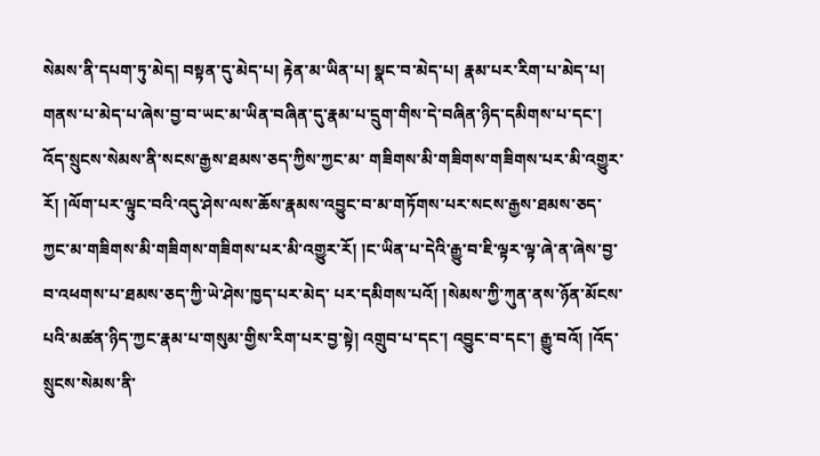སེམས་ནི་དཔག་ཏུ་མེད། བསྟན་དུ་མེད་པ། རྟེན་མ་ཡིན་པ། སྣང་བ་མེད་པ། རྣམ་པར་རིག་པ་མེད་པ། གནས་པ་མེད་པ་ཞེས་བྱ་བ་ཡང་མ་ཡིན་བཞིན་དུ་རྣམ་པ་དྲུག་གིས་དེ་བཞིན་ཉིད་དམིགས་པ་དང་། འོད་སྲུངས་སེམས་ནི་སངས་རྒྱས་ཐམས་ཅད་ཀྱིས་ཀྱང་མ་ གཟིགས་མི་གཟིགས་གཟིགས་པར་མི་འགྱུར་རོ། །ལོག་པར་ལྟུང་བའི་འདུ་ཤེས་ལས་ཆོས་རྣམས་འབྱུང་བ་མ་གཏོགས་པར་སངས་རྒྱས་ཐམས་ཅད་ཀྱང་མ་གཟིགས་མི་གཟིགས་གཟིགས་པར་མི་འགྱུར་རོ། །ང་ཡིན་པ་དེའི་རྒྱུ་བ་ཇི་ལྟར་ལྟ་ཞེ་ན་ཞེས་བྱ་བ་འཕགས་པ་ཐམས་ཅད་ཀྱི་ཡེ་ཤེས་ཁྱད་པར་མེད་ པར་དམིགས་པའོ། །སེམས་ཀྱི་ཀུན་ནས་ཉོན་མོངས་པའི་མཚན་ཉིད་ཀྱང་རྣམ་པ་གསུམ་གྱིས་རིག་པར་བྱ་སྟེ། འགྲུབ་པ་དང་། འབྱུང་བ་དང་། རྒྱུ་བའོ། །འོད་སྲུངས་སེམས་ནི་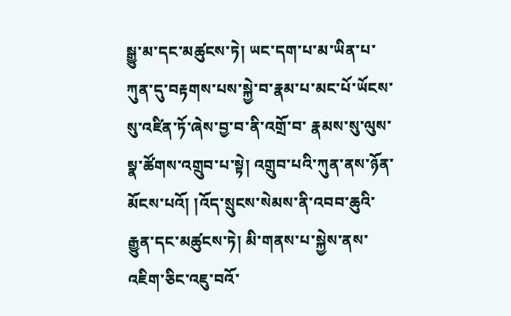སྒྱུ་མ་དང་མཚུངས་ཏེ། ཡང་དག་པ་མ་ཡིན་པ་ཀུན་དུ་བརྟགས་པས་སྐྱེ་བ་རྣམ་པ་མང་པོ་ཡོངས་སུ་འཛིན་ཏོ་ཞེས་བྱ་བ་ནི་འགྲོ་བ་ རྣམས་སུ་ལུས་སྣ་ཚོགས་འགྲུབ་པ་སྟེ། འགྲུབ་པའི་ཀུན་ནས་ཉོན་མོངས་པའོ། །འོད་སྲུངས་སེམས་ནི་འབབ་ཆུའི་རྒྱུན་དང་མཚུངས་ཏེ། མི་གནས་པ་སྐྱེས་ནས་འཇིག་ཅིང་འཇུ་བའོ་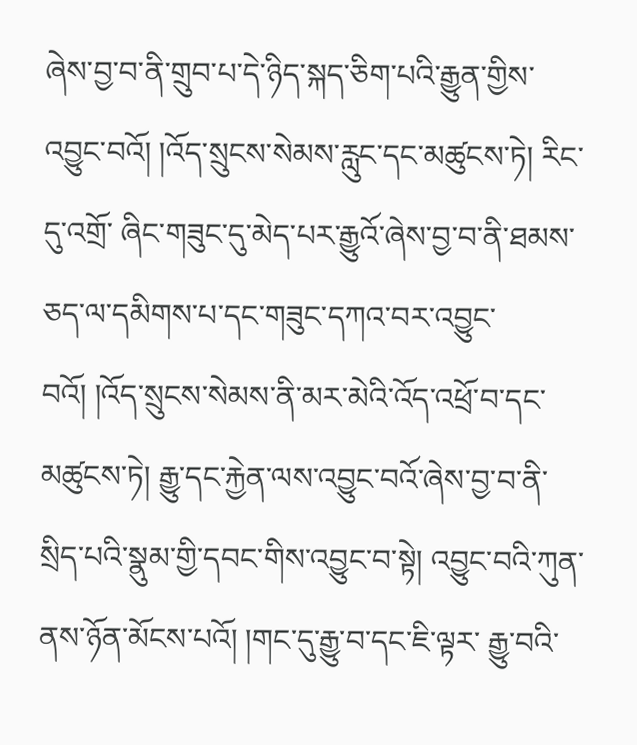ཞེས་བྱ་བ་ནི་གྲུབ་པ་དེ་ཉིད་སྐད་ཅིག་པའི་རྒྱུན་གྱིས་འབྱུང་བའོ། །འོད་སྲུངས་སེམས་རླུང་དང་མཚུངས་ཏེ། རིང་དུ་འགྲོ་ ཞིང་གཟུང་དུ་མེད་པར་རྒྱུའོ་ཞེས་བྱ་བ་ནི་ཐམས་ཅད་ལ་དམིགས་པ་དང་གཟུང་དཀའ་བར་འབྱུང་བའོ། །འོད་སྲུངས་སེམས་ནི་མར་མེའི་འོད་འཕྲོ་བ་དང་མཚུངས་ཏེ། རྒྱུ་དང་རྐྱེན་ལས་འབྱུང་བའོ་ཞེས་བྱ་བ་ནི་སྲིད་པའི་སྣུམ་གྱི་དབང་གིས་འབྱུང་བ་སྟེ། འབྱུང་བའི་ཀུན་ནས་ཉོན་མོངས་པའོ། །གང་དུ་རྒྱུ་བ་དང་ཇི་ལྟར་ རྒྱུ་བའི་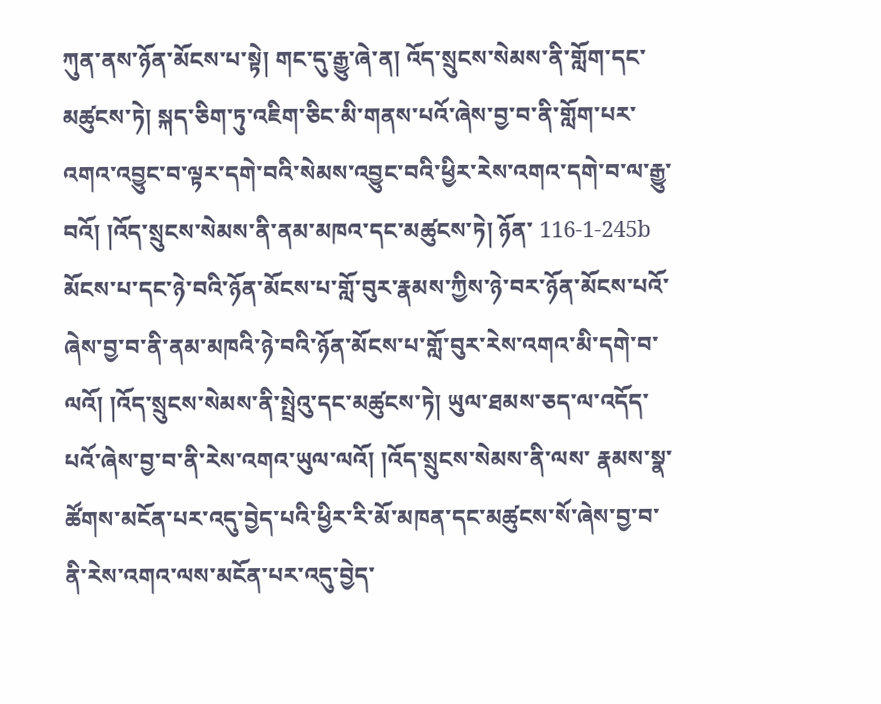ཀུན་ནས་ཉོན་མོངས་པ་སྟེ། གང་དུ་རྒྱུ་ཞེ་ན། འོད་སྲུངས་སེམས་ནི་གློག་དང་མཚུངས་ཏེ། སྐད་ཅིག་ཏུ་འཇིག་ཅིང་མི་གནས་པའོ་ཞེས་བྱ་བ་ནི་གློག་པར་འགའ་འབྱུང་བ་ལྟར་དགེ་བའི་སེམས་འབྱུང་བའི་ཕྱིར་རེས་འགའ་དགེ་བ་ལ་རྒྱུ་བའོ། །འོད་སྲུངས་སེམས་ནི་ནམ་མཁའ་དང་མཚུངས་ཏེ། ཉོན་ 116-1-245b མོངས་པ་དང་ཉེ་བའི་ཉོན་མོངས་པ་གློ་བུར་རྣམས་ཀྱིས་ཉེ་བར་ཉོན་མོངས་པའོ་ཞེས་བྱ་བ་ནི་ནམ་མཁའི་ཉེ་བའི་ཉོན་མོངས་པ་གློ་བུར་རེས་འགའ་མི་དགེ་བ་ལའོ། །འོད་སྲུངས་སེམས་ནི་སྤྲེའུ་དང་མཚུངས་ཏེ། ཡུལ་ཐམས་ཅད་ལ་འདོད་པའོ་ཞེས་བྱ་བ་ནི་རེས་འགའ་ཡུལ་ལའོ། །འོད་སྲུངས་སེམས་ནི་ལས་ རྣམས་སྣ་ཚོགས་མངོན་པར་འདུ་བྱེད་པའི་ཕྱིར་རི་མོ་མཁན་དང་མཚུངས་སོ་ཞེས་བྱ་བ་ནི་རེས་འགའ་ལས་མངོན་པར་འདུ་བྱེད་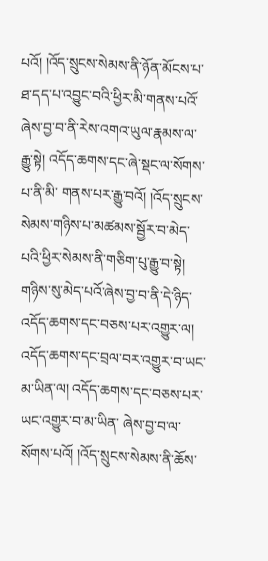པའོ། །འོད་སྲུངས་སེམས་ནི་ཉོན་མོངས་པ་ཐ་དད་པ་འབྱུང་བའི་ཕྱིར་མི་གནས་པའོ་ཞེས་བྱ་བ་ནི་རེས་འགའ་ཡུལ་རྣམས་ལ་རྒྱུ་སྟེ། འདོད་ཆགས་དང་ཞེ་སྡང་ལ་སོགས་པ་ནི་མི་ གནས་པར་རྒྱུ་བའོ། །འོད་སྲུངས་སེམས་གཉིས་པ་མཚམས་སྦྱོར་བ་མེད་པའི་ཕྱིར་སེམས་ནི་གཅིག་པུ་རྒྱུ་བ་སྟེ། གཉིས་སུ་མེད་པའོ་ཞེས་བྱ་བ་ནི་དེ་ཉིད་འདོད་ཆགས་དང་བཅས་པར་འགྱུར་ལ། འདོད་ཆགས་དང་བྲལ་བར་འགྱུར་བ་ཡང་མ་ཡིན་ལ། འདོད་ཆགས་དང་བཅས་པར་ཡང་འགྱུར་བ་མ་ཡིན་ ཞེས་བྱ་བ་ལ་སོགས་པའོ། །འོད་སྲུངས་སེམས་ནི་ཆོས་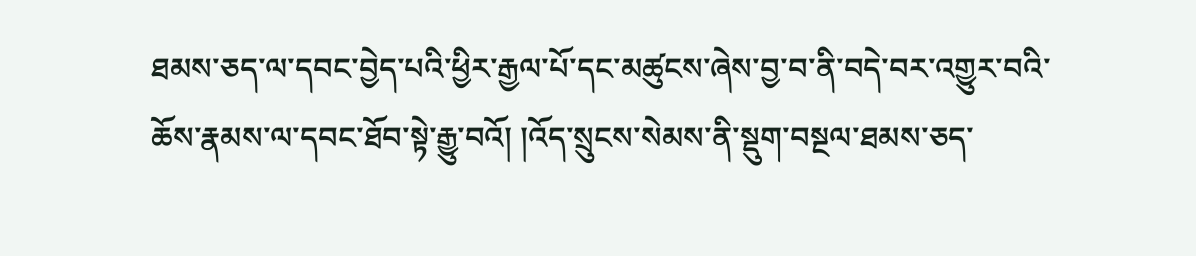ཐམས་ཅད་ལ་དབང་བྱེད་པའི་ཕྱིར་རྒྱལ་པོ་དང་མཚུངས་ཞེས་བྱ་བ་ནི་བདེ་བར་འགྱུར་བའི་ཆོས་རྣམས་ལ་དབང་ཐོབ་སྟེ་རྒྱུ་བའོ། །འོད་སྲུངས་སེམས་ནི་སྡུག་བསྔལ་ཐམས་ཅད་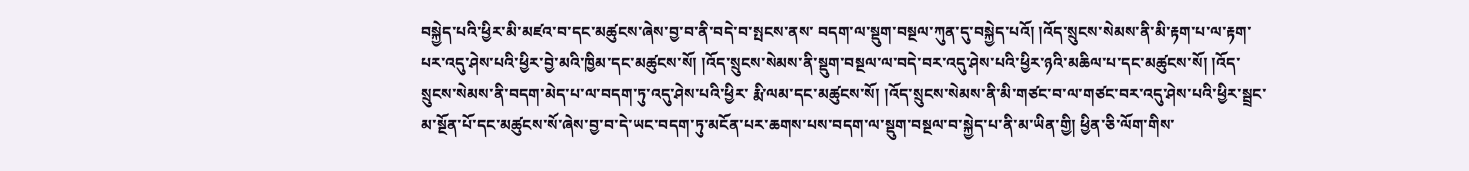བསྐྱེད་པའི་ཕྱིར་མི་མཛའ་བ་དང་མཚུངས་ཞེས་བྱ་བ་ནི་བདེ་བ་སྤངས་ནས་ བདག་ལ་སྡུག་བསྔལ་ཀུན་དུ་བསྐྱེད་པའོ། །འོད་སྲུངས་སེམས་ནི་མི་རྟག་པ་ལ་རྟག་པར་འདུ་ཤེས་པའི་ཕྱིར་བྱེ་མའི་ཁྱིམ་དང་མཚུངས་སོ། །འོད་སྲུངས་སེམས་ནི་སྡུག་བསྔལ་ལ་བདེ་བར་འདུ་ཤེས་པའི་ཕྱིར་ཉའི་མཆིལ་པ་དང་མཚུངས་སོ། །འོད་སྲུངས་སེམས་ནི་བདག་མེད་པ་ལ་བདག་ཏུ་འདུ་ཤེས་པའི་ཕྱིར་ རྨི་ལམ་དང་མཚུངས་སོ། །འོད་སྲུངས་སེམས་ནི་མི་གཙང་བ་ལ་གཙང་བར་འདུ་ཤེས་པའི་ཕྱིར་སྦྲང་མ་སྔོན་པོ་དང་མཚུངས་སོ་ཞེས་བྱ་བ་དེ་ཡང་བདག་ཏུ་མངོན་པར་ཆགས་པས་བདག་ལ་སྡུག་བསྔལ་བ་སྐྱེད་པ་ནི་མ་ཡིན་གྱི། ཕྱིན་ཅི་ལོག་གིས་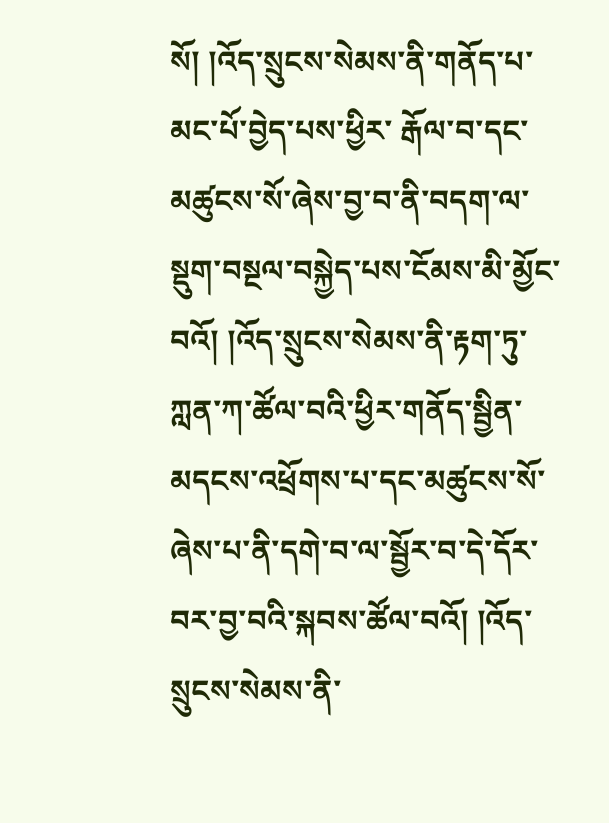སོ། །འོད་སྲུངས་སེམས་ནི་གནོད་པ་མང་པོ་བྱེད་པས་ཕྱིར་ རྒོལ་བ་དང་མཚུངས་སོ་ཞེས་བྱ་བ་ནི་བདག་ལ་སྡུག་བསྔལ་བསྐྱེད་པས་ངོམས་མི་མྱོང་བའོ། །འོད་སྲུངས་སེམས་ནི་རྟག་ཏུ་ཀླན་ཀ་ཚོལ་བའི་ཕྱིར་གནོད་སྦྱིན་མདངས་འཕྲོགས་པ་དང་མཚུངས་སོ་ཞེས་པ་ནི་དགེ་བ་ལ་སྦྱོར་བ་དེ་དོར་བར་བྱ་བའི་སྐབས་ཚོལ་བའོ། །འོད་སྲུངས་སེམས་ནི་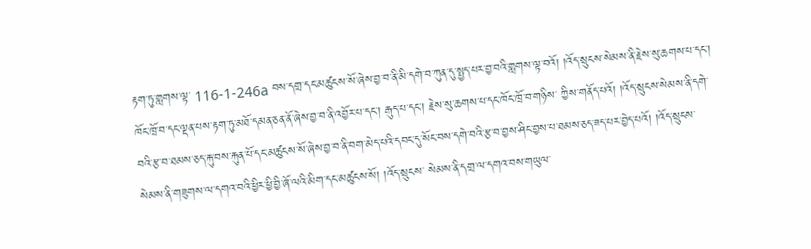རྟག་ཏུ་གླགས་ལྟ་ 116-1-246a བས་དགྲ་དང་མཚུངས་སོ་ཞེས་བྱ་བ་ནི་མི་དགེ་བ་ཀུན་དུ་སྤྱད་པར་བྱ་བའི་གླགས་ལྟ་བའོ། །འོད་སྲུངས་སེམས་ནི་རྗེས་སུ་ཆགས་པ་དང་། ཁོང་ཁྲོ་བ་དང་ལྡན་པས་རྟག་ཏུ་མཐོ་དམན་ཅན་ནོ་ཞེས་བྱ་བ་ནི་འབྱོར་པ་དང་། རྒུད་པ་དང་། རྗེས་སུ་ཆགས་པ་དང་ཁོང་ཁྲོ་བ་གཉིས་ ཀྱིས་གནོད་པའོ། །འོད་སྲུངས་སེམས་ནི་དགེ་བའི་རྩ་བ་ཐམས་ཅད་རྐུ་བས་རྐུན་པོ་དང་མཚུངས་སོ་ཞེས་བྱ་བ་ནི་བག་མེད་པའི་དབང་དུ་སོང་བས་དགེ་བའི་རྩ་བ་བྱས་ཤིང་བྱས་པ་ཐམས་ཅད་ཟད་པར་བྱེད་པའོ། །འོད་སྲུངས་སེམས་ནི་གཟུགས་ལ་དགའ་བའི་ཕྱིར་ཕྱི་བྱི་ཞོ་ལའི་མིག་དང་མཚུངས་སོ། །འོད་སྲུངས་ སེམས་ནི་དགྲ་ལ་དགའ་བས་གཡུལ་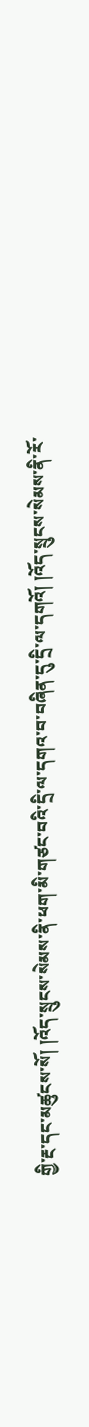གྱི་རྔ་དང་མཚུངས་སོ། །འོད་སྲུངས་སེམས་ནི་ཕག་མི་གཙང་བའི་དྲི་ལ་དགའ་བ་བཞིན་དུ་དྲི་ལ་དགའོ། །འོད་སྲུངས་སེམས་ནི་རོ་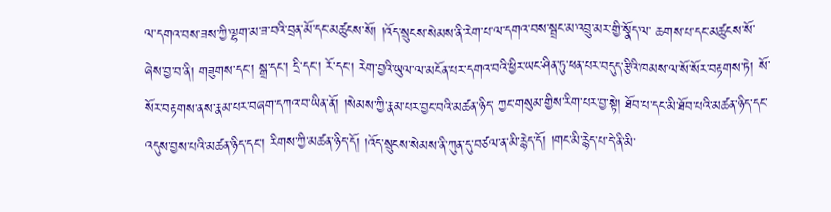ལ་དགའ་བས་ཟས་ཀྱི་ལྷག་མ་ཟ་བའི་བྲན་མོ་དང་མཚུངས་སོ། །འོད་སྲུངས་སེམས་ནི་རེག་པ་ལ་དགའ་བས་སྦྲང་མ་འབྲུ་མར་གྱི་སྣོད་ལ་ ཆགས་པ་དང་མཚུངས་སོ་ཞེས་བྱ་བ་ནི། གཟུགས་དང་། སྒྲ་དང་། དྲི་དང་། རོ་དང་། རེག་བྱའི་ཡུལ་ལ་མངོན་པར་དགའ་བའི་ཕྱིར་ཡང་ཤིན་ཏུ་ཕན་པར་བདུད་རྩིའི་ཁམས་ལ་སོ་སོར་བརྟགས་ཏེ། སོ་སོར་བརྟགས་ནས་རྣམ་པར་བཞག་དཀའ་བ་ཡིན་ནོ། །སེམས་ཀྱི་རྣམ་པར་བྱང་བའི་མཚན་ཉིད་ ཀྱང་གསུམ་གྱིས་རིག་པར་བྱ་སྟེ། ཐོབ་པ་དང་མི་ཐོབ་པའི་མཚན་ཉིད་དང་འདུས་བྱས་པའི་མཚན་ཉིད་དང་། རིགས་ཀྱི་མཚན་ཉིད་དོ། །འོད་སྲུངས་སེམས་ནི་ཀུན་དུ་བཙལ་ན་མི་རྙེད་དོ། །གང་མི་རྙེད་པ་དེ་ནི་མི་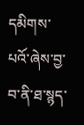དམིགས་པའོ་ཞེས་བྱ་བ་ནི་ཐ་སྙད་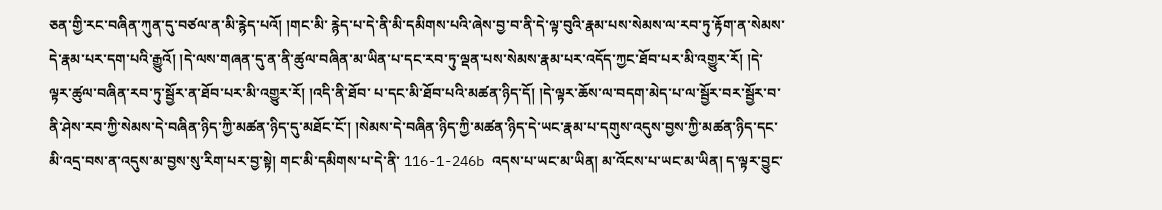ཅན་གྱི་རང་བཞིན་ཀུན་དུ་བཙལ་ན་མི་རྙེད་པའོ། །གང་མི་ རྙེད་པ་དེ་ནི་མི་དམིགས་པའི་ཞེས་བྱ་བ་ནི་དེ་ལྟ་བུའི་རྣམ་པས་སེམས་ལ་རབ་ཏུ་རྟོག་ན་སེམས་དེ་རྣམ་པར་དག་པའི་རྒྱུའོ། །དེ་ལས་གཞན་དུ་ན་ནི་ཚུལ་བཞིན་མ་ཡིན་པ་དང་རབ་ཏུ་ལྡན་པས་སེམས་རྣམ་པར་འདོད་ཀྱང་ཐོབ་པར་མི་འགྱུར་རོ། །དེ་ལྟར་ཚུལ་བཞིན་རབ་ཏུ་སྦྱོར་ན་ཐོབ་པར་མི་འགྱུར་རོ། །འདི་ནི་ཐོབ་ པ་དང་མི་ཐོབ་པའི་མཚན་ཉིད་དོ། །དེ་ལྟར་ཆོས་ལ་བདག་མེད་པ་ལ་སྦྱོར་བར་སྦྱོར་བ་ནི་ཤེས་རབ་ཀྱི་སེམས་དེ་བཞིན་ཉིད་ཀྱི་མཚན་ཉིད་དུ་མཐོང་ངོ་། །སེམས་དེ་བཞིན་ཉིད་ཀྱི་མཚན་ཉིད་དེ་ཡང་རྣམ་པ་དགུས་འདུས་བྱས་ཀྱི་མཚན་ཉིད་དང་མི་འདྲ་བས་ན་འདུས་མ་བྱས་སུ་རིག་པར་བྱ་སྟེ། གང་མི་དམིགས་པ་དེ་ནི་ 116-1-246b འདས་པ་ཡང་མ་ཡིན། མ་འོངས་པ་ཡང་མ་ཡིན། ད་ལྟར་བྱུང་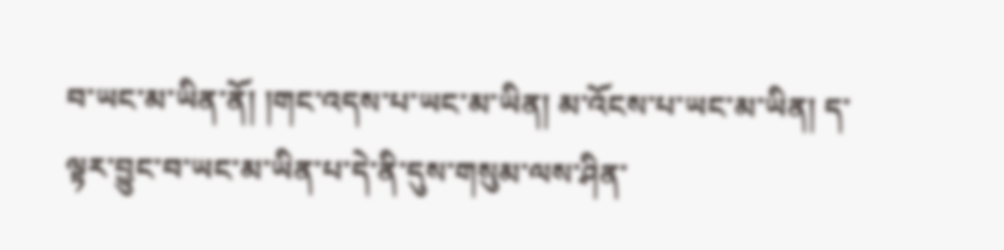བ་ཡང་མ་ཡིན་ནོ། །གང་འདས་པ་ཡང་མ་ཡིན། མ་འོངས་པ་ཡང་མ་ཡིན། ད་ལྟར་བྱུང་བ་ཡང་མ་ཡིན་པ་དེ་ནི་དུས་གསུམ་ལས་ཤིན་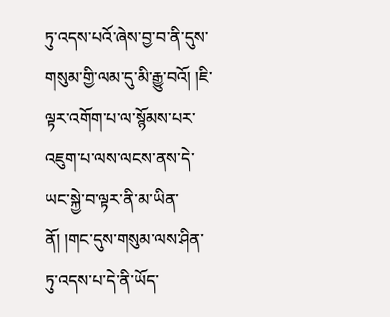ཏུ་འདས་པའོ་ཞེས་བྱ་བ་ནི་དུས་གསུམ་གྱི་ལམ་དུ་མི་རྒྱུ་བའོ། །ཇི་ལྟར་འགོག་པ་ལ་སྙོམས་པར་ འཇུག་པ་ལས་ལངས་ནས་དེ་ཡང་སྐྱེ་བ་ལྟར་ནི་མ་ཡིན་ནོ། །གང་དུས་གསུམ་ལས་ཤིན་ཏུ་འདས་པ་དེ་ནི་ཡོད་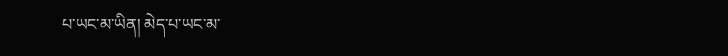པ་ཡང་མ་ཡིན། མེད་པ་ཡང་མ་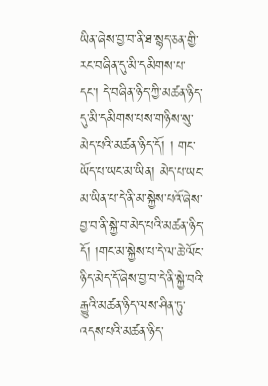ཡིན་ཞེས་བྱ་བ་ནི་ཐ་སྙད་ཅན་གྱི་རང་བཞིན་དུ་མི་དམིགས་པ་དང་། དེ་བཞིན་ཉིད་ཀྱི་མཚན་ཉིད་དུ་མི་དམིགས་པས་གཉིས་སུ་མེད་པའི་མཚན་ཉིད་དོ། ། གང་ཡོད་པ་ཡང་མ་ཡིན། མེད་པ་ཡང་མ་ཡིན་པ་དེ་ནི་མ་སྐྱེས་པའོ་ཞེས་བྱ་བ་ནི་སྐྱེ་བ་མེད་པའི་མཚན་ཉིད་དོ། །གང་མ་སྐྱེས་པ་དེ་ལ་ཆེ་ལོང་ཉིད་མེད་དོ་ཞེས་བྱ་བ་དེ་ནི་སྐྱེ་བའི་རྒྱུའི་མཚན་ཉིད་ལས་ཤིན་ཏུ་འདས་པའི་མཚན་ཉིད་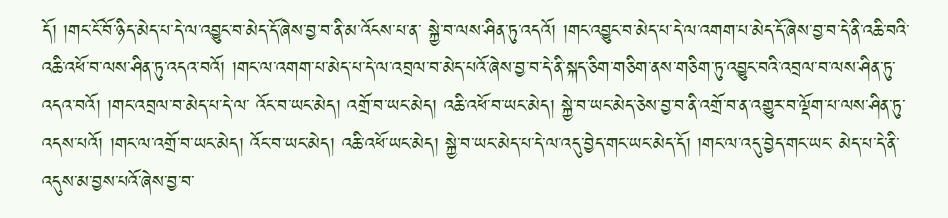དོ། །གང་ངོ་བོ་ཉིད་མེད་པ་དེ་ལ་འབྱུང་བ་མེད་དོ་ཞེས་བྱ་བ་ནི་མ་འོངས་པ་ན་ སྐྱེ་བ་ལས་ཤིན་ཏུ་འདའོ། །གང་འབྱུང་བ་མེད་པ་དེ་ལ་འགག་པ་མེད་དོ་ཞེས་བྱ་བ་དེ་ནི་འཆི་བའི་འཆི་འཕོ་བ་ལས་ཤིན་ཏུ་འདའ་བའོ། །གང་ལ་འགག་པ་མེད་པ་དེ་ལ་འབྲལ་བ་མེད་པའོ་ཞེས་བྱ་བ་དེ་ནི་སྐད་ཅིག་གཅིག་ནས་གཅིག་ཏུ་འབྱུང་བའི་འབྲལ་བ་ལས་ཤིན་ཏུ་འདའ་བའོ། །གང་འབྲལ་བ་མེད་པ་དེ་ལ་ འོང་བ་ཡང་མེད། འགྲོ་བ་ཡང་མེད། འཆི་འཕོ་བ་ཡང་མེད། སྐྱེ་བ་ཡང་མེད་ཅེས་བྱ་བ་ནི་འགྲོ་བ་ན་འགྱུར་བ་ལྡོག་པ་ལས་ཤིན་ཏུ་འདས་པའོ། །གང་ལ་འགྲོ་བ་ཡང་མེད། འོང་བ་ཡང་མེད། འཆི་འཕོ་ཡང་མེད། སྐྱེ་བ་ཡང་མེད་པ་དེ་ལ་འདུ་བྱེད་གང་ཡང་མེད་དོ། །གང་ལ་འདུ་བྱེད་གང་ཡང་ མེད་པ་དེ་ནི་འདུས་མ་བྱས་པའོ་ཞེས་བྱ་བ་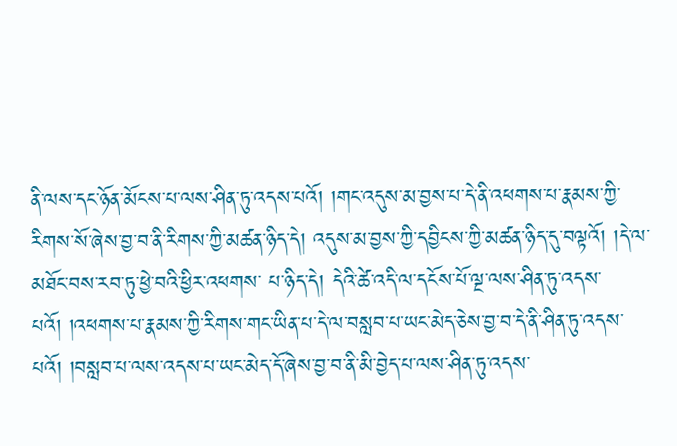ནི་ལས་དང་ཉོན་མོངས་པ་ལས་ཤིན་ཏུ་འདས་པའོ། །གང་འདུས་མ་བྱས་པ་དེ་ནི་འཕགས་པ་རྣམས་ཀྱི་རིགས་སོ་ཞེས་བྱ་བ་ནི་རིགས་ཀྱི་མཚན་ཉིད་དེ། འདུས་མ་བྱས་ཀྱི་དབྱིངས་ཀྱི་མཚན་ཉིད་དུ་བལྟའོ། །དེ་ལ་མཐོང་བས་རབ་ཏུ་ཕྱེ་བའི་ཕྱིར་འཕགས་ པ་ཉིད་དེ། དེའི་ཚེ་འདི་ལ་དངོས་པོ་ལྔ་ལས་ཤིན་ཏུ་འདས་པའོ། །འཕགས་པ་རྣམས་ཀྱི་རིགས་གང་ཡིན་པ་དེ་ལ་བསླབ་པ་ཡང་མེད་ཅེས་བྱ་བ་དེ་ནི་ཤིན་ཏུ་འདས་པའོ། །བསླབ་པ་ལས་འདས་པ་ཡང་མེད་དོ་ཞེས་བྱ་བ་ནི་མི་བྱེད་པ་ལས་ཤིན་ཏུ་འདས་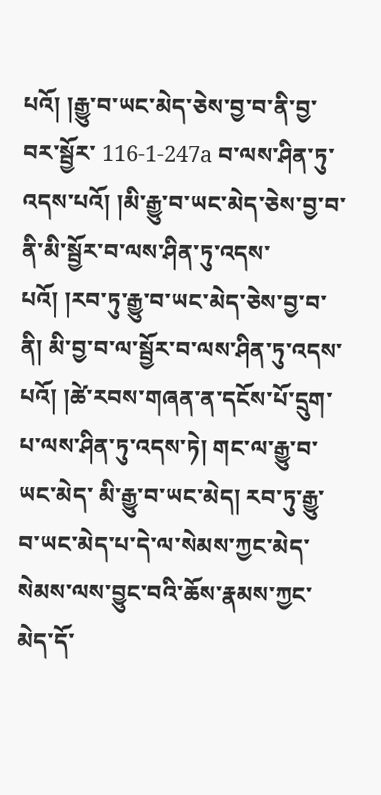པའོ། །རྒྱུ་བ་ཡང་མེད་ཅེས་བྱ་བ་ནི་བྱ་བར་སྦྱོར་ 116-1-247a བ་ལས་ཤིན་ཏུ་འདས་པའོ། །མི་རྒྱུ་བ་ཡང་མེད་ཅེས་བྱ་བ་ནི་མི་སྦྱོར་བ་ལས་ཤིན་ཏུ་འདས་པའོ། །རབ་ཏུ་རྒྱུ་བ་ཡང་མེད་ཅེས་བྱ་བ་ནི། མི་བྱ་བ་ལ་སྦྱོར་བ་ལས་ཤིན་ཏུ་འདས་པའོ། །ཚེ་རབས་གཞན་ན་དངོས་པོ་དྲུག་པ་ལས་ཤིན་ཏུ་འདས་ཏེ། གང་ལ་རྒྱུ་བ་ཡང་མེད་ མི་རྒྱུ་བ་ཡང་མེད། རབ་ཏུ་རྒྱུ་བ་ཡང་མེད་པ་དེ་ལ་སེམས་ཀྱང་མེད་སེམས་ལས་བྱུང་བའི་ཆོས་རྣམས་ཀྱང་མེད་དོ་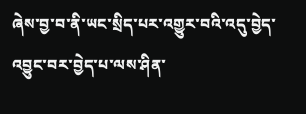ཞེས་བྱ་བ་ནི་ཡང་སྲིད་པར་འགྱུར་བའི་འདུ་བྱེད་འབྱུང་བར་བྱེད་པ་ལས་ཤིན་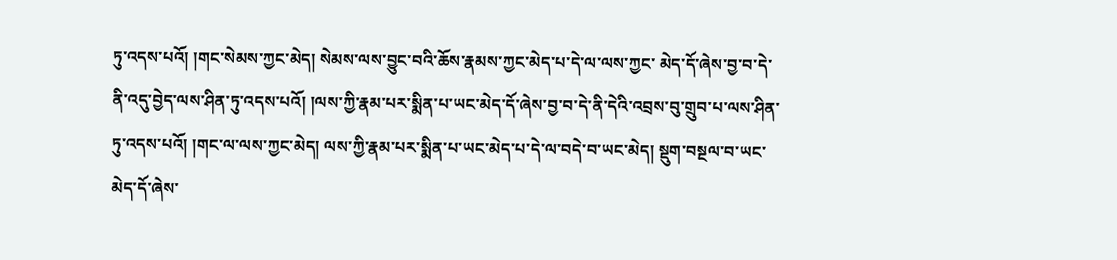ཏུ་འདས་པའོ། །གང་སེམས་ཀྱང་མེད། སེམས་ལས་བྱུང་བའི་ཆོས་རྣམས་ཀྱང་མེད་པ་དེ་ལ་ལས་ཀྱང་ མེད་དོ་ཞེས་བྱ་བ་དེ་ནི་འདུ་བྱེད་ལས་ཤིན་ཏུ་འདས་པའོ། །ལས་ཀྱི་རྣམ་པར་སྨིན་པ་ཡང་མེད་དོ་ཞེས་བྱ་བ་དེ་ནི་དེའི་འབྲས་བུ་གྲུབ་པ་ལས་ཤིན་ཏུ་འདས་པའོ། །གང་ལ་ལས་ཀྱང་མེད། ལས་ཀྱི་རྣམ་པར་སྨིན་པ་ཡང་མེད་པ་དེ་ལ་བདེ་བ་ཡང་མེད། སྡུག་བསྔལ་བ་ཡང་མེད་དོ་ཞེས་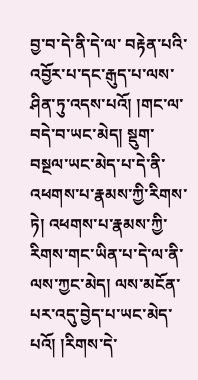བྱ་བ་དེ་ནི་དེ་ལ་ བརྟེན་པའི་འབྱོར་པ་དང་རྒུད་པ་ལས་ཤིན་ཏུ་འདས་པའོ། །གང་ལ་བདེ་བ་ཡང་མེད། སྡུག་བསྔལ་ཡང་མེད་པ་དེ་ནི་འཕགས་པ་རྣམས་ཀྱི་རིགས་ཏེ། འཕགས་པ་རྣམས་ཀྱི་རིགས་གང་ཡིན་པ་དེ་ལ་ནི་ལས་ཀྱང་མེད། ལས་མངོན་པར་འདུ་བྱེད་པ་ཡང་མེད་པའོ། །རིགས་དེ་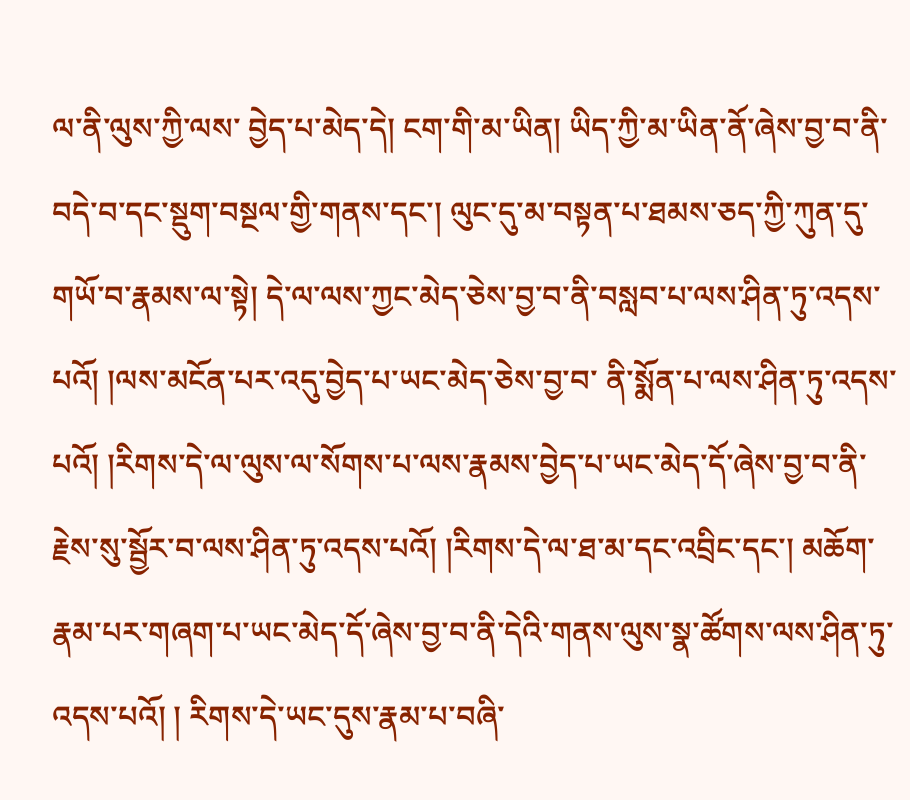ལ་ནི་ལུས་ཀྱི་ལས་ བྱེད་པ་མེད་དེ། ངག་གི་མ་ཡིན། ཡིད་ཀྱི་མ་ཡིན་ནོ་ཞེས་བྱ་བ་ནི་བདེ་བ་དང་སྡུག་བསྔལ་གྱི་གནས་དང་། ལུང་དུ་མ་བསྟན་པ་ཐམས་ཅད་ཀྱི་ཀུན་དུ་གཡོ་བ་རྣམས་ལ་སྟེ། དེ་ལ་ལས་ཀྱང་མེད་ཅེས་བྱ་བ་ནི་བསླབ་པ་ལས་ཤིན་ཏུ་འདས་པའོ། །ལས་མངོན་པར་འདུ་བྱེད་པ་ཡང་མེད་ཅེས་བྱ་བ་ ནི་སྨོན་པ་ལས་ཤིན་ཏུ་འདས་པའོ། །རིགས་དེ་ལ་ལུས་ལ་སོགས་པ་ལས་རྣམས་བྱེད་པ་ཡང་མེད་དོ་ཞེས་བྱ་བ་ནི་རྗེས་སུ་སྦྱོར་བ་ལས་ཤིན་ཏུ་འདས་པའོ། །རིགས་དེ་ལ་ཐ་མ་དང་འབྲིང་དང་། མཆོག་རྣམ་པར་གཞག་པ་ཡང་མེད་དོ་ཞེས་བྱ་བ་ནི་དེའི་གནས་ལུས་སྣ་ཚོགས་ལས་ཤིན་ཏུ་འདས་པའོ། ། རིགས་དེ་ཡང་དུས་རྣམ་པ་བཞི་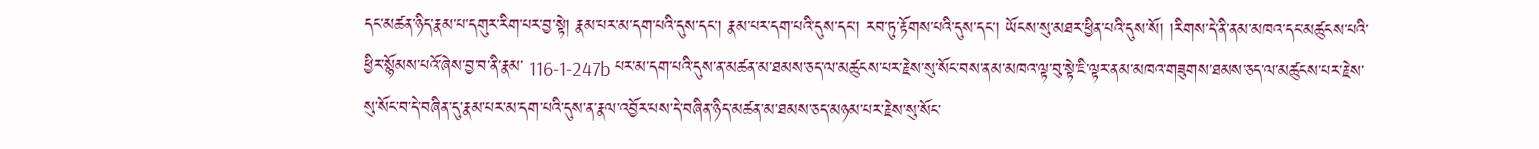དང་མཚན་ཉིད་རྣམ་པ་དགུར་རིག་པར་བྱ་སྟེ། རྣམ་པར་མ་དག་པའི་དུས་དང་། རྣམ་པར་དག་པའི་དུས་དང་། རབ་ཏུ་རྟོགས་པའི་དུས་དང་། ཡོངས་སུ་མཐར་ཕྱིན་པའི་དུས་སོ། །རིགས་དེ་ནི་ནམ་མཁའ་དང་མཚུངས་པའི་ཕྱིར་སྙོམས་པའོ་ཞེས་བྱ་བ་ནི་རྣམ་ 116-1-247b པར་མ་དག་པའི་དུས་ན་མཚན་མ་ཐམས་ཅད་ལ་མཚུངས་པར་རྗེས་སུ་སོང་བས་ནམ་མཁའ་ལྟ་བུ་སྟེ་ཇི་ལྟར་ནམ་མཁའ་གཟུགས་ཐམས་ཅད་ལ་མཚུངས་པར་རྗེས་སུ་སོང་བ་དེ་བཞིན་དུ་རྣམ་པར་མ་དག་པའི་དུས་ན་རྣལ་འབྱོར་པས་དེ་བཞིན་ཉིད་མཚན་མ་ཐམས་ཅད་མཉམ་པར་རྗེས་སུ་སོང་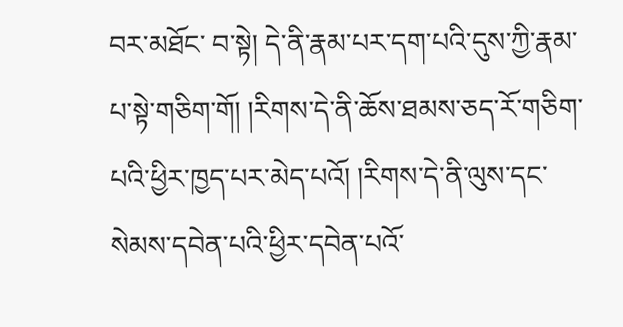བར་མཐོང་ བ་སྟེ། དེ་ནི་རྣམ་པར་དག་པའི་དུས་ཀྱི་རྣམ་པ་སྟེ་གཅིག་གོ། །རིགས་དེ་ནི་ཆོས་ཐམས་ཅད་རོ་གཅིག་པའི་ཕྱིར་ཁྱད་པར་མེད་པའོ། །རིགས་དེ་ནི་ལུས་དང་སེམས་དབེན་པའི་ཕྱིར་དབེན་པའོ་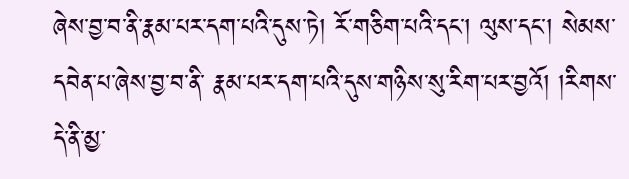ཞེས་བྱ་བ་ནི་རྣམ་པར་དག་པའི་དུས་ཏེ། རོ་གཅིག་པའི་དང་། ལུས་དང་། སེམས་དབེན་པ་ཞེས་བྱ་བ་ནི་ རྣམ་པར་དག་པའི་དུས་གཉིས་སུ་རིག་པར་བྱའོ། །རིགས་དེ་ནི་མྱ་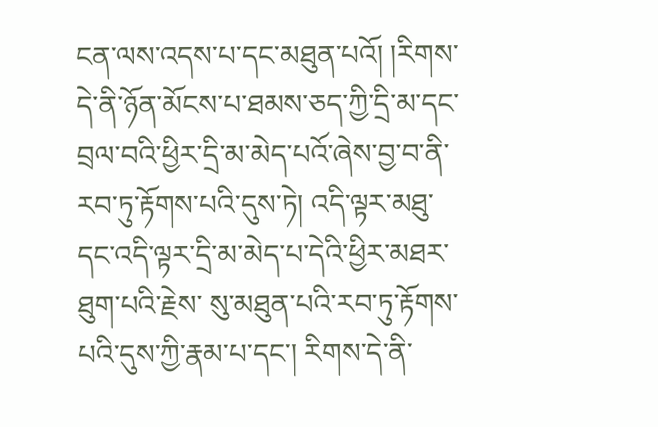ངན་ལས་འདས་པ་དང་མཐུན་པའོ། །རིགས་དེ་ནི་ཉོན་མོངས་པ་ཐམས་ཅད་ཀྱི་དྲི་མ་དང་བྲལ་བའི་ཕྱིར་དྲི་མ་མེད་པའོ་ཞེས་བྱ་བ་ནི་རབ་ཏུ་རྟོགས་པའི་དུས་ཏེ། འདི་ལྟར་མཐུ་དང་འདི་ལྟར་དྲི་མ་མེད་པ་དེའི་ཕྱིར་མཐར་ཐུག་པའི་རྗེས་ སུ་མཐུན་པའི་རབ་ཏུ་རྟོགས་པའི་དུས་ཀྱི་རྣམ་པ་དང་། རིགས་དེ་ནི་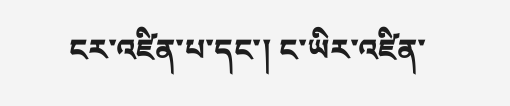ངར་འཛིན་པ་དང་། ང་ཡིར་འཛིན་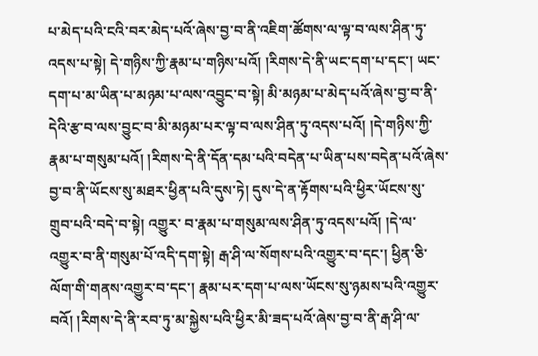པ་མེད་པའི་ངའི་བར་མེད་པའོ་ཞེས་བྱ་བ་ནི་འཇིག་ཚོགས་ལ་ལྟ་བ་ལས་ཤིན་ཏུ་འདས་པ་སྟེ། དེ་གཉིས་ཀྱི་རྣམ་པ་གཉིས་པའོ། །རིགས་དེ་ནི་ཡང་དག་པ་དང་། ཡང་དག་པ་མ་ཡིན་པ་མཉམ་པ་ལས་འབྱུང་བ་སྟེ། མི་མཉམ་པ་མེད་པའོ་ཞེས་བྱ་བ་ནི་དེའི་རྩ་བ་ལས་བྱུང་བ་མི་མཉམ་པར་ལྟ་བ་ལས་ཤིན་ཏུ་འདས་པའོ། །དེ་གཉིས་ཀྱི་རྣམ་པ་གསུམ་པའོ། །རིགས་དེ་ནི་དོན་དམ་པའི་བདེན་པ་ཡིན་པས་བདེན་པའོ་ཞེས་བྱ་བ་ནི་ཡོངས་སུ་མཐར་ཕྱིན་པའི་དུས་ཏེ། དུས་དེ་ན་རྟོགས་པའི་ཕྱིར་ཡོངས་སུ་གྲུབ་པའི་བདེ་བ་སྟེ། འགྱུར་ བ་རྣམ་པ་གསུམ་ལས་ཤིན་ཏུ་འདས་པའོ། །དེ་ལ་འགྱུར་བ་ནི་གསུམ་པོ་འདི་དག་སྟེ། རྒ་ཤི་ལ་སོགས་པའི་འགྱུར་བ་དང་། ཕྱིན་ཅི་ལོག་གི་གནས་འགྱུར་བ་དང་། རྣམ་པར་དག་པ་ལས་ཡོངས་སུ་ཉམས་པའི་འགྱུར་བའོ། །རིགས་དེ་ནི་རབ་ཏུ་མ་སྐྱེས་པའི་ཕྱིར་མི་ཟད་པའོ་ཞེས་བྱ་བ་ནི་རྒ་ཤི་ལ་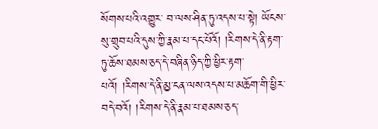སོགས་པའི་འགྱུར་ བ་ལས་ཤིན་ཏུ་འདས་པ་སྟེ། ཡོངས་སུ་གྲུབ་པའི་དུས་ཀྱི་རྣམ་པ་དང་པོའོ། །རིགས་དེ་ནི་རྟག་ཏུ་ཆོས་ཐམས་ཅད་དེ་བཞིན་ཉིད་ཀྱི་ཕྱིར་རྟག་པའོ། །རིགས་དེ་ནི་མྱ་ངན་ལས་འདས་པ་མཆོག་གི་ཕྱིར་བདེ་བའོ། །རིགས་དེ་ནི་རྣམ་པ་ཐམས་ཅད་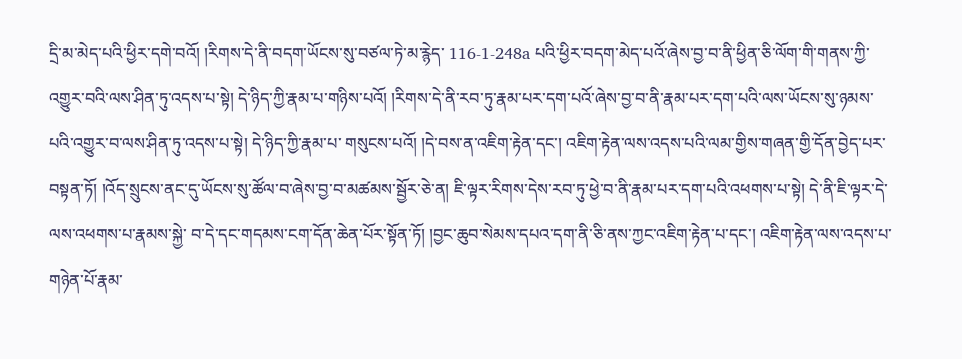དྲི་མ་མེད་པའི་ཕྱིར་དགེ་བའོ། །རིགས་དེ་ནི་བདག་ཡོངས་སུ་བཙལ་ཏེ་མ་རྙེད་ 116-1-248a པའི་ཕྱིར་བདག་མེད་པའོ་ཞེས་བྱ་བ་ནི་ཕྱིན་ཅི་ལོག་གི་གནས་ཀྱི་འགྱུར་བའི་ལས་ཤིན་ཏུ་འདས་པ་སྟེ། དེ་ཉིད་ཀྱི་རྣམ་པ་གཉིས་པའོ། །རིགས་དེ་ནི་རབ་ཏུ་རྣམ་པར་དག་པའོ་ཞེས་བྱ་བ་ནི་རྣམ་པར་དག་པའི་ལས་ཡོངས་སུ་ཉམས་པའི་འགྱུར་བ་ལས་ཤིན་ཏུ་འདས་པ་སྟེ། དེ་ཉིད་ཀྱི་རྣམ་པ་ གསུངས་པའོ། །དེ་བས་ན་འཇིག་རྟེན་དང་། འཇིག་རྟེན་ལས་འདས་པའི་ལམ་གྱིས་གཞན་གྱི་དོན་བྱེད་པར་བསྟན་ཏོ། །འོད་སྲུངས་ནང་དུ་ཡོངས་སུ་ཚོལ་བ་ཞེས་བྱ་བ་མཚམས་སྦྱོར་ཅེ་ན། ཇི་ལྟར་རིགས་དེས་རབ་ཏུ་ཕྱེ་བ་ནི་རྣམ་པར་དག་པའི་འཕགས་པ་སྟེ། དེ་ནི་ཇི་ལྟར་དེ་ལས་འཕགས་པ་རྣམས་སྐྱེ་ བ་དེ་དང་གདམས་ངག་དོན་ཆེན་པོར་སྟོན་ཏོ། །བྱང་ཆུབ་སེམས་དཔའ་དག་ནི་ཅི་ནས་ཀྱང་འཇིག་རྟེན་པ་དང་། འཇིག་རྟེན་ལས་འདས་པ་གཉེན་པོ་རྣམ་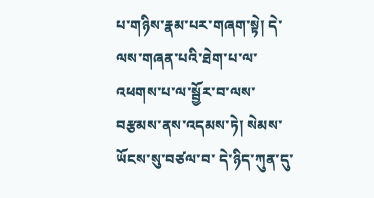པ་གཉིས་རྣམ་པར་གཞག་སྟེ། དེ་ལས་གཞན་པའི་ཐེག་པ་ལ་འཕགས་པ་ལ་སྦྱོར་བ་ལས་བརྩམས་ནས་འདམས་ཏེ། སེམས་ཡོངས་སུ་བཙལ་བ་ དེ་ཉིད་ཀུན་དུ་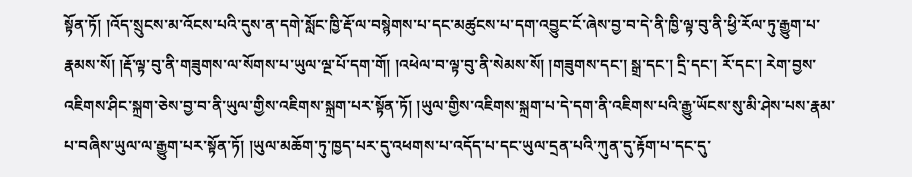སྟོན་ཏོ། །འོད་སྲུངས་མ་འོངས་པའི་དུས་ན་དགེ་སློང་ཁྱི་རྡོ་ལ་བསྙེགས་པ་དང་མཚུངས་པ་དག་འབྱུང་ངོ་ཞེས་བྱ་བ་དེ་ནི་ཁྱི་ལྟ་བུ་ནི་ཕྱི་རོལ་ཏུ་རྒྱུག་པ་རྣམས་སོ། །རྡོ་ལྟ་བུ་ནི་གཟུགས་ལ་སོགས་པ་ཡུལ་ལྔ་པོ་དག་གོ། །འཕེལ་བ་ལྟ་བུ་ནི་སེམས་སོ། །གཟུགས་དང་། སྒྲ་དང་། དྲི་དང་། རོ་དང་། རེག་བྱས་འཇིགས་ཤིང་སྐྲག་ཅེས་བྱ་བ་ནི་ཡུལ་གྱིས་འཇིགས་སྐྲག་པར་སྟོན་ཏོ། །ཡུལ་གྱིས་འཇིགས་སྐྲག་པ་དེ་དག་ནི་འཇིགས་པའི་རྒྱུ་ཡོངས་སུ་མི་ཤེས་པས་རྣམ་པ་བཞིས་ཡུལ་ལ་རྒྱུག་པར་སྟོན་ཏོ། །ཡུལ་མཆོག་ཏུ་ཁྱད་པར་དུ་འཕགས་པ་འདོད་པ་དང་ཡུལ་དྲན་པའི་ཀུན་དུ་རྟོག་པ་དང་དུ་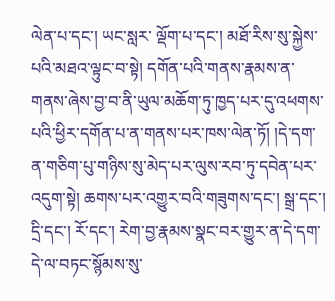ལེན་པ་དང་། ཡང་སླར་ ལྡོག་པ་དང་། མཐོ་རིས་སུ་སྐྱེས་པའི་མཐའ་ལྟུང་བ་སྟེ། དགོན་པའི་གནས་རྣམས་ན་གནས་ཞེས་བྱ་བ་ནི་ཡུལ་མཆོག་ཏུ་ཁྱད་པར་དུ་འཕགས་པའི་ཕྱིར་དགོན་པ་ན་གནས་པར་ཁས་ལེན་ཏོ། །དེ་དག་ན་གཅིག་པུ་གཉིས་སུ་མེད་པར་ལུས་རབ་ཏུ་དབེན་པར་འདུག་སྟེ། ཆགས་པར་འགྱུར་བའི་གཟུགས་དང་། སྒྲ་དང་། དྲི་དང་། རོ་དང་། རེག་བྱ་རྣམས་སྣང་བར་གྱུར་ན་དེ་དག་དེ་ལ་བཏང་སྙོམས་སུ་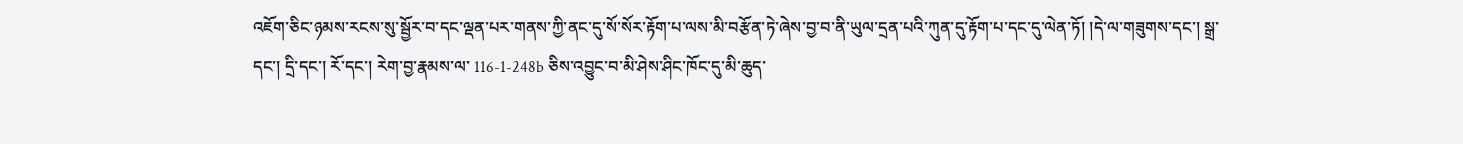འཇོག་ཅིང་ཉམས་རངས་སུ་སྦྱོར་བ་དང་ལྡན་པར་གནས་ཀྱི་ནང་དུ་སོ་སོར་རྟོག་པ་ལས་མི་བརྩོན་ཏེ་ཞེས་བྱ་བ་ནི་ཡུལ་དྲན་པའི་ཀུན་དུ་རྟོག་པ་དང་དུ་ལེན་ཏོ། །དེ་ལ་གཟུགས་དང་། སྒྲ་དང་། དྲི་དང་། རོ་དང་། རེག་བྱ་རྣམས་ལ་ 116-1-248b ཅིས་འབྱུང་བ་མི་ཤེས་ཤིང་ཁོང་དུ་མི་ཆུད་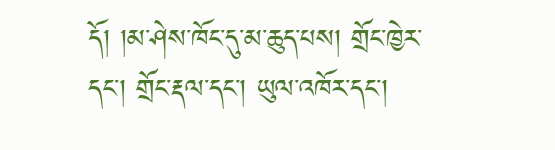དོ། །མ་ཤེས་ཁོང་དུ་མ་ཆུད་པས། གྲོང་ཁྱེར་དང་། གྲོང་རྡལ་དང་། ཡུལ་འཁོར་དང་།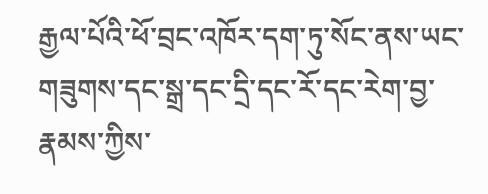རྒྱལ་པོའི་ཕོ་བྲང་འཁོར་དག་ཏུ་སོང་ནས་ཡང་གཟུགས་དང་སྒྲ་དང་དྲི་དང་རོ་དང་རེག་བྱ་རྣམས་ཀྱིས་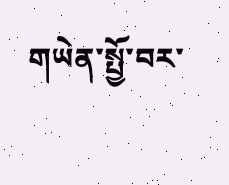གཡེན་སྤྱོ་བར་